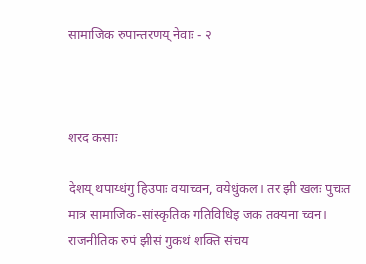सामाजिक रुपान्तरणय् नेवाः - २



शरद कसाः

देशय् थपाय्धंगु हिउपाः वयाच्वन, वयेधुंकल। तर झी खलः पुचःत मात्र सामाजिक-सांस्कृतिक गतिविधिइ जक तक्यना च्वन। राजनीतिक रुपं झीसं गुकथं शक्ति संचय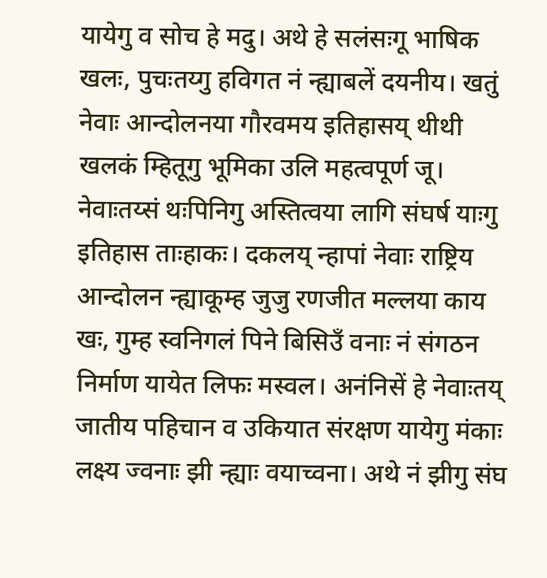यायेगु व सोच हे मदु। अथे हे सलंसःगू भाषिक खलः, पुचःतय्गु हविगत नं न्ह्याबलें दयनीय। खतुं नेवाः आन्दोलनया गौरवमय इतिहासय् थीथी खलकं म्हितूगु भूमिका उलि महत्वपूर्ण जू। नेवाःतय्सं थःपिनिगु अस्तित्वया लागि संघर्ष याःगु इतिहास ताःहाकः। दकलय् न्हापां नेवाः राष्ट्रिय आन्दोलन न्ह्याकूम्ह जुजु रणजीत मल्लया काय खः, गुम्ह स्वनिगलं पिने बिसिउँ वनाः नं संगठन निर्माण यायेत लिफः मस्वल। अनंनिसें हे नेवाःतय् जातीय पहिचान व उकियात संरक्षण यायेगु मंकाः लक्ष्य ज्वनाः झी न्ह्याः वयाच्वना। अथे नं झीगु संघ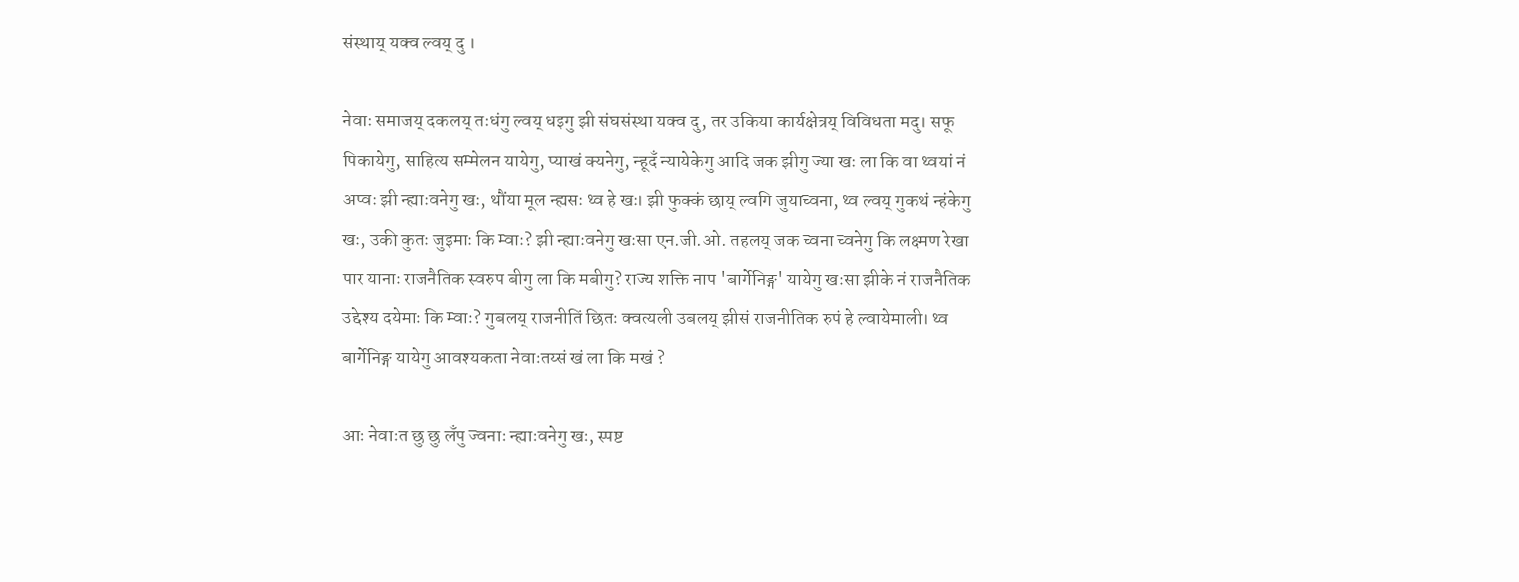संस्थाय् यक्व ल्वय् दु ।

नेवाः समाजय् दकलय् तःधंगु ल्वय् धइगु झी संघसंस्था यक्व दु, तर उकिया कार्यक्षेत्रय् विविधता मदु। सफू पिकायेगु, साहित्य सम्मेलन यायेगु, प्याखं क्यनेगु, न्हूदँ न्यायेकेगु आदि जक झीगु ज्या खः ला कि वा थ्वयां नं अप्वः झी न्ह्याःवनेगु खः, थौंया मूल न्ह्यसः थ्व हे खः। झी फुक्कं छाय् ल्वगि जुयाच्वना, थ्व ल्वय् गुकथं न्हंकेगु खः, उकी कुतः जुइमाः कि म्वाः? झी न्ह्याःवनेगु खःसा एन.जी.ओ. तहलय् जक च्वना च्वनेगु कि लक्ष्मण रेखा पार यानाः राजनैतिक स्वरुप बीगु ला कि मबीगु? राज्य शक्ति नाप 'बार्गेनिङ्ग' यायेगु खःसा झीके नं राजनैतिक उद्देश्य दयेमाः कि म्वाः? गुबलय् राजनीतिं छितः क्वत्यली उबलय् झीसं राजनीतिक रुपं हे ल्वायेमाली। थ्व बार्गेनिङ्ग यायेगु आवश्यकता नेवाःतय्सं खं ला कि मखं ?

आः नेवाःत छु छु लँपु ज्वनाः न्ह्याःवनेगु खः, स्पष्ट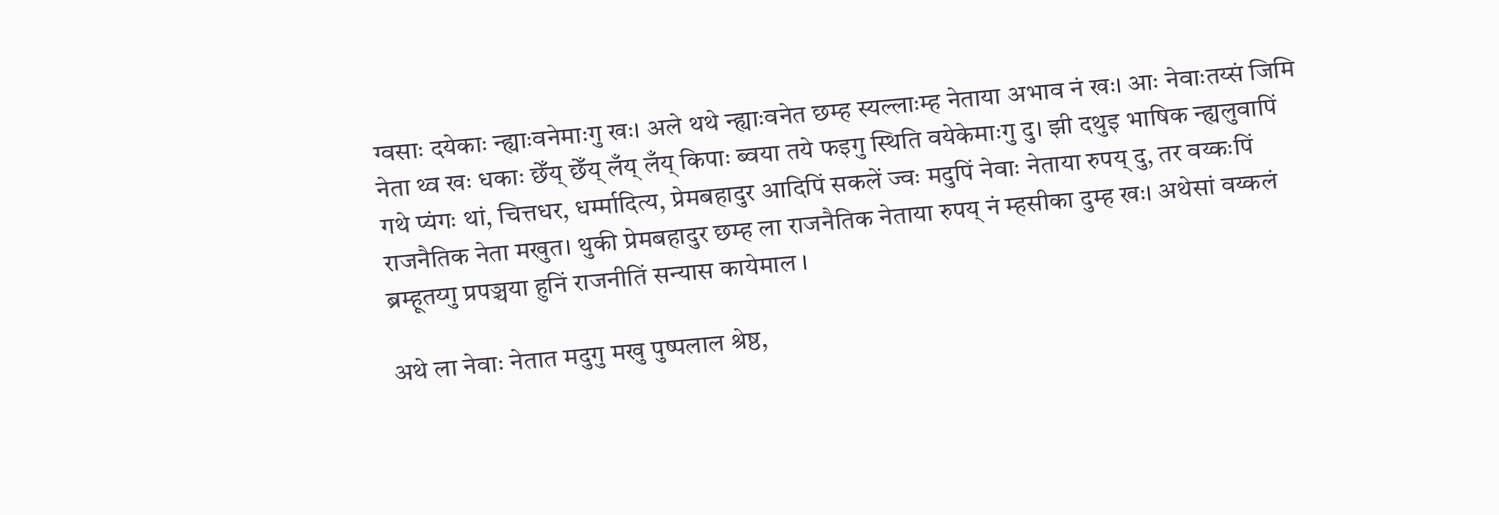ग्वसाः दयेकाः न्ह्याःवनेमाःगु खः। अले थथे न्ह्याःवनेत छम्ह स्यल्लाःम्ह नेताया अभाव नं खः। आः नेवाःतय्सं जिमि नेता थ्व खः धकाः छेँय् छेँय् लँय् लँय् किपाः ब्वया तये फइगु स्थिति वयेकेमाःगु दु। झी दथुइ भाषिक न्ह्यलुवापिं गथे प्यंगः थां, चित्तधर, धर्म्मादित्य, प्रेमबहादुर आदिपिं सकलें ज्वः मदुपिं नेवाः नेताया रुपय् दु, तर वय्कःपिं राजनैतिक नेता मखुत। थुकी प्रेमबहादुर छम्ह ला राजनैतिक नेताया रुपय् नं म्हसीका दुम्ह खः। अथेसां वय्कलं ब्रम्हूतय्गु प्रपञ्चया हुनिं राजनीतिं सन्यास कायेमाल ।

अथे ला नेवाः नेतात मदुगु मखु पुष्पलाल श्रेष्ठ,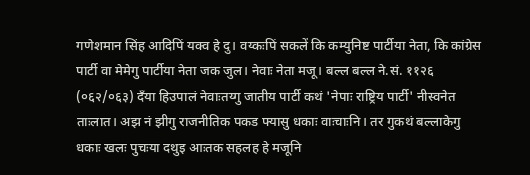गणेशमान सिंह आदिपिं यक्व हे दु। वय्कःपिं सकलें कि कम्युनिष्ट पार्टीया नेता, कि कांग्रेस पार्टी वा मेमेगु पार्टीया नेता जक जुल। नेवाः नेता मजू। बल्ल बल्ल ने.सं. ११२६ (०६२/०६३) दँया हिउपालं नेवाःतय्गु जातीय पार्टी कथं 'नेपाः राष्ट्रिय पार्टी' नीस्वनेत ताःलात। अझ नं झीगु राजनीतिक पकड फ्यासु धकाः वाःचाःनि। तर गुकथं बल्लाकेगु धकाः खलः पुचःया दथुइ आःतक सहलह हे मजूनि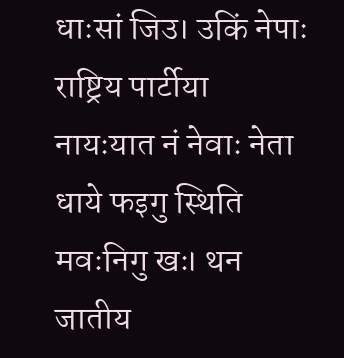धाःसां जिउ। उकिं नेपाः राष्ट्रिय पार्टीया नायःयात नं नेवाः नेता धाये फइगु स्थिति मवःनिगु खः। थन जातीय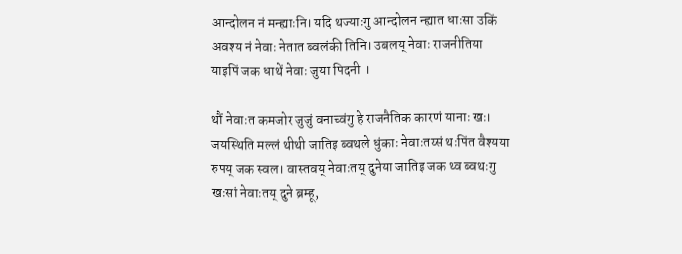आन्दोलन नं मन्ह्याःनि। यदि थज्याःगु आन्दोलन न्ह्यात धाःसा उकिं अवश्य नं नेवाः नेतात ब्वलंकी तिनि। उबलय् नेवाः राजनीतिया याइपिं जक धाथें नेवाः जुया पिदनी ।

थौं नेवाःत कमजोर जुजुं वनाच्वंगु हे राजनैतिक कारणं यानाः खः। जयस्थिति मल्लं थीथी जातिइ ब्वथले धुंकाः नेवाःतय्सं थःपिंत वैश्यया रुपय् जक स्वल। वास्तवय् नेवाःतय् दुनेया जातिइ जक थ्व ब्वथःगु खःसां नेवाःतय् दुने ब्रम्हू,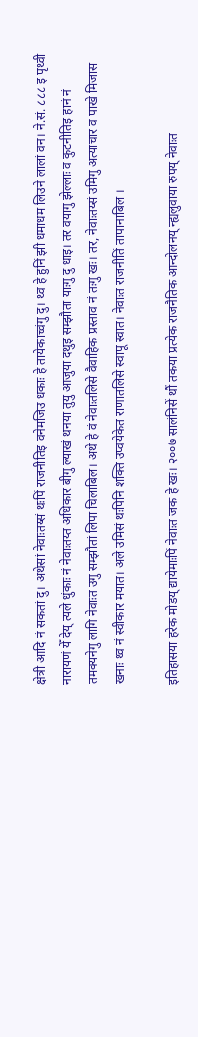क्षेत्री आदि नं सकतां दु। अथेसां नेवाःतय्सं थःपिं राजनीतिइ वनेमजिउ धकाः हे तायेकाच्वंगु दु। थ्व हे हुनिं झी धमाधम लिउने लालां वन। ने.सं. ८८८ इ पृथ्वी नारायणं येँ देय् त्यले धुंकाः नं नेवाःतय्त अधिकार बीगु ल्याखं थनया तुयु आजुया दथुइ सम्झौता याःगु दु धाइ। तर वयागु झेल्लाः व कुटनीतिइ हानं नं तमक्यनेगु लागि नेवाःत उगु सम्झौतां लिपा चिलाबिल। अथे हे वं नेवाःतलिसे वैवाहिक प्रस्ताव नं तःगु खः। तर, नेवाःतय्सं उमिगु अत्याचार व पाखे मिजास खनाः थ्व नं स्वीकार मयात। अले उमिसं थःपिनि शक्ति उप्वयेकेत राणातलिसे स्वापू स्वात। नेवाःत राजनीतिं तापानाबिल ।

इतिहासया हरेक मोडय् द्यायेमाःपिं नेवाःत जक हे खः। २००७ सालंनिसें थौं तकया प्रत्येक राजनैतिक आन्दोलनय् न्ह्यलुवाया रुपय् नेवाःत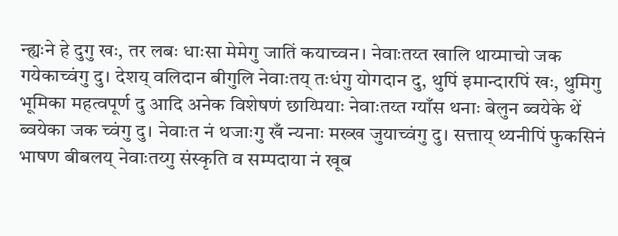न्ह्यःने हे दुगु खः, तर लबः धाःसा मेमेगु जातिं कयाच्वन। नेवाःतय्त खालि थाय्माचो जक गयेकाच्वंगु दु। देशय् वलिदान बीगुलि नेवाःतय् तःधंगु योगदान दु, थुपिं इमान्दारपिं खः, थुमिगु भूमिका महत्वपूर्ण दु आदि अनेक विशेषणं छाय्पियाः नेवाःतय्त ग्याँस थनाः बेलुन ब्वयेके थें ब्वयेका जक च्वंगु दु। नेवाःत नं थजाःगु खँ न्यनाः मख्ख जुयाच्वंगु दु। सत्ताय् थ्यनीपिं फुकसिनं भाषण बीबलय् नेवाःतय्गु संस्कृति व सम्पदाया नं खूब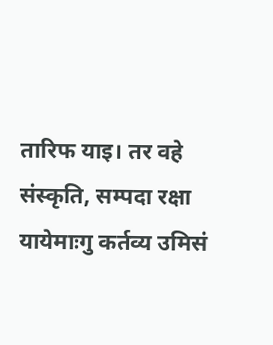तारिफ याइ। तर वहे संस्कृति, सम्पदा रक्षा यायेमाःगु कर्तव्य उमिसं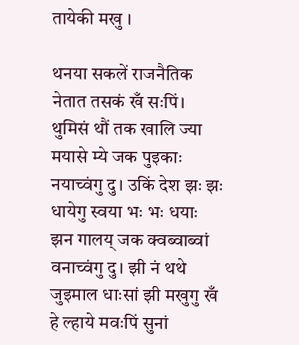तायेकी मखु ।

थनया सकलें राजनैतिक नेतात तसकं खँ सःपिं। थुमिसं थौं तक खालि ज्या मयासे म्ये जक पुइकाः नयाच्वंगु दु। उकिं देश झः झः धायेगु स्वया भः भः धयाः झन गालय् जक क्वब्वाब्वां वनाच्वंगु दु। झी नं थथे जुइमाल धाःसां झी मखुगु खँ हे ल्हाये मवःपिं सुनां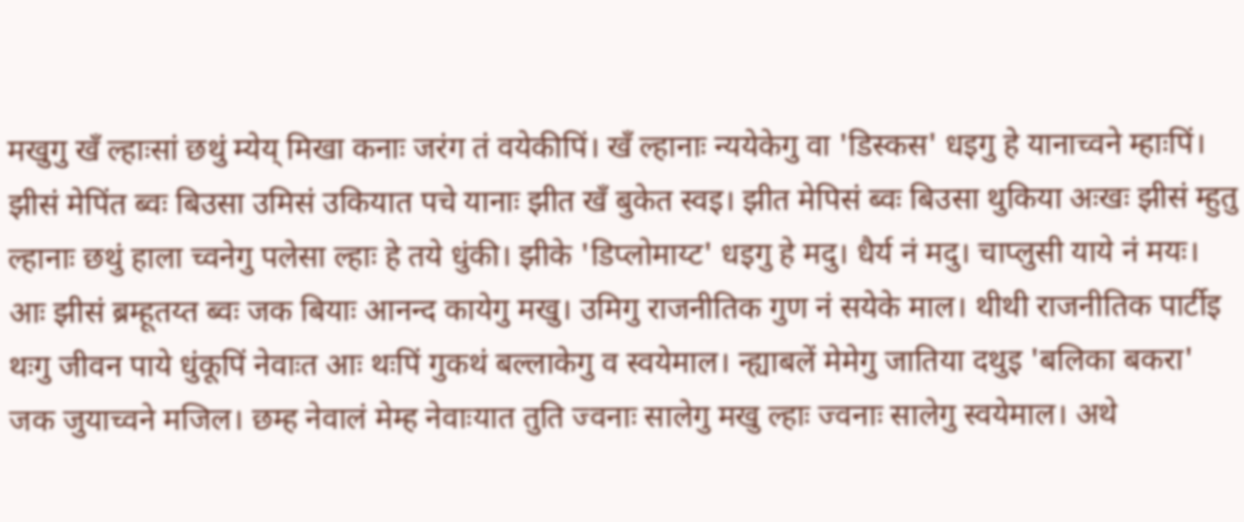मखुगु खँ ल्हाःसां छथुं म्येय् मिखा कनाः जरंग तं वयेकीपिं। खँ ल्हानाः न्ययेकेगु वा 'डिस्कस' धइगु हे यानाच्वने म्हाःपिं। झीसं मेपिंत ब्वः बिउसा उमिसं उकियात पचे यानाः झीत खँ बुकेत स्वइ। झीत मेपिसं ब्वः बिउसा थुकिया अःखः झीसं म्हुतु ल्हानाः छथुं हाला च्वनेगु पलेसा ल्हाः हे तये धुंकी। झीके 'डिप्लोमाय्ट' धइगु हे मदु। धैर्य नं मदु। चाप्लुसी याये नं मयः। आः झीसं ब्रम्हूतय्त ब्वः जक बियाः आनन्द कायेगु मखु। उमिगु राजनीतिक गुण नं सयेके माल। थीथी राजनीतिक पार्टीइ थःगु जीवन पाये धुंकूपिं नेवाःत आः थःपिं गुकथं बल्लाकेगु व स्वयेमाल। न्ह्याबलें मेमेगु जातिया दथुइ 'बलिका बकरा' जक जुयाच्वने मजिल। छम्ह नेवालं मेम्ह नेवाःयात तुति ज्वनाः सालेगु मखु ल्हाः ज्वनाः सालेगु स्वयेमाल। अथे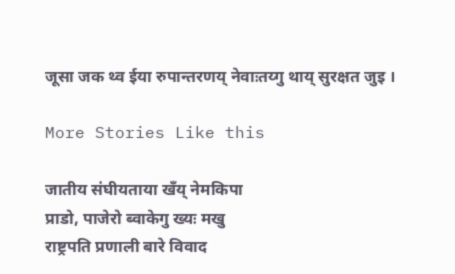जूसा जक थ्व ईया रुपान्तरणय् नेवाःतय्गु थाय् सुरक्षत जुइ ।

More Stories Like this

जातीय संघीयताया खँय् नेमकिपा
प्राडो, पाजेरो ब्वाकेगु ख्यः मखु
राष्ट्रपति प्रणाली बारे विवाद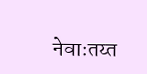नेवाःतय्त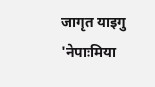जागृत याइगु 'नेपाःमिया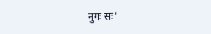नुगः सः'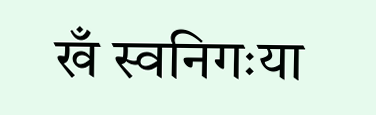खँ स्वनिगःया